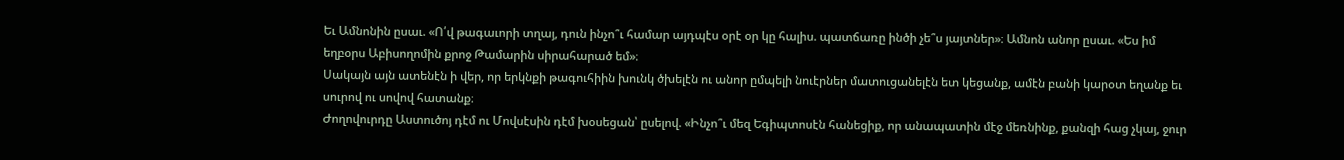Եւ Ամնոնին ըսաւ. «Ո՛վ թագաւորի տղայ, դուն ինչո՞ւ համար այդպէս օրէ օր կը հալիս. պատճառը ինծի չե՞ս յայտներ»։ Ամնոն անոր ըսաւ. «Ես իմ եղբօրս Աբիսողոմին քրոջ Թամարին սիրահարած եմ»։
Սակայն այն ատենէն ի վեր, որ երկնքի թագուհիին խունկ ծխելէն ու անոր ըմպելի նուէրներ մատուցանելէն ետ կեցանք, ամէն բանի կարօտ եղանք եւ սուրով ու սովով հատանք։
Ժողովուրդը Աստուծոյ դէմ ու Մովսէսին դէմ խօսեցան՝ ըսելով. «Ինչո՞ւ մեզ Եգիպտոսէն հանեցիք, որ անապատին մէջ մեռնինք, քանզի հաց չկայ, ջուր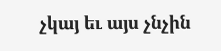չկայ եւ այս չնչին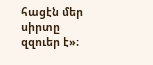հացէն մեր սիրտը զզուեր է»։